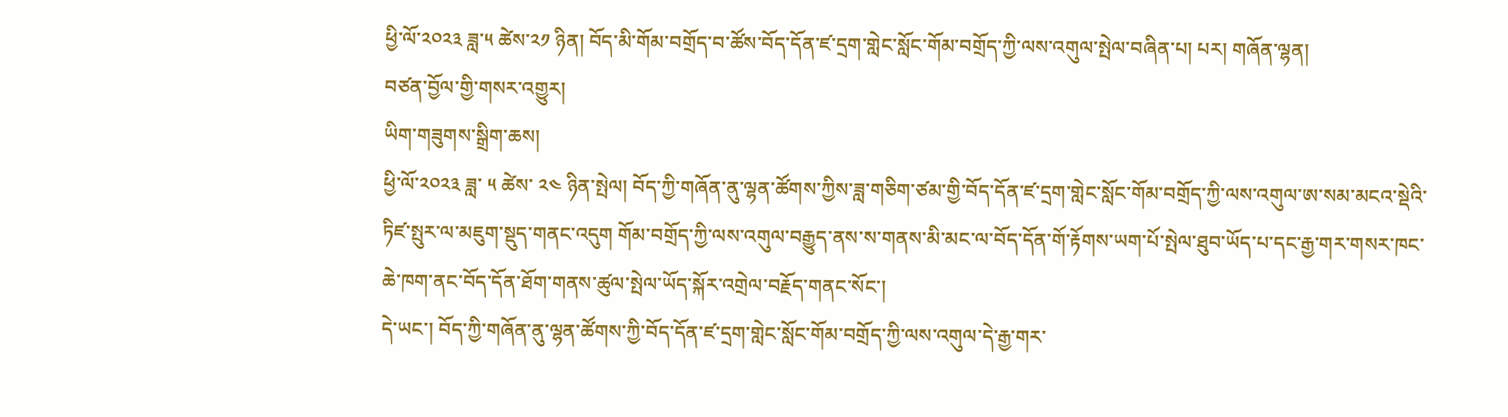ཕྱི་ལོ་༢༠༢༣ ཟླ་༥ ཚེས་༢༡ ཉིན། བོད་མི་གོམ་བགྲོད་བ་ཚོས་བོད་དོན་ཛ་དྲག་གླེང་སློང་གོམ་བགྲོད་ཀྱི་ལས་འགུལ་སྤེལ་བཞིན་པ། པར། གཞོན་ལྷན།
བཙན་བྱོལ་གྱི་གསར་འགྱུར།
ཡིག་གཟུགས་སྒྲིག་ཆས།
ཕྱི་ལོ་༢༠༢༣ ཟླ་ ༥ ཚེས་ ༢༤ ཉིན་སྤེལ། བོད་ཀྱི་གཞོན་ནུ་ལྷན་ཚོགས་ཀྱིས་ཟླ་གཅིག་ཙམ་གྱི་བོད་དོན་ཛ་དྲག་གླེང་སློང་གོམ་བགྲོད་ཀྱི་ལས་འགུལ་ཨ་སམ་མངའ་སྡེའི་ཏིཛ་སྤུར་ལ་མཇུག་སྡུད་གནང་འདུག གོམ་བགྲོད་ཀྱི་ལས་འགུལ་བརྒྱུད་ནས་ས་གནས་མི་མང་ལ་བོད་དོན་གོ་རྟོགས་ཡག་པོ་སྤེལ་ཐུབ་ཡོད་པ་དང་རྒྱ་གར་གསར་ཁང་ཆེ་ཁག་ནང་བོད་དོན་ཐོག་གནས་ཚུལ་སྤེལ་ཡོད་སྐོར་འགྲེལ་བརྗོད་གནང་སོང་།
དེ་ཡང་། བོད་ཀྱི་གཞོན་ནུ་ལྷན་ཚོགས་ཀྱི་བོད་དོན་ཛ་དྲག་གླེང་སློང་གོམ་བགྲོད་ཀྱི་ལས་འགུལ་དེ་རྒྱ་གར་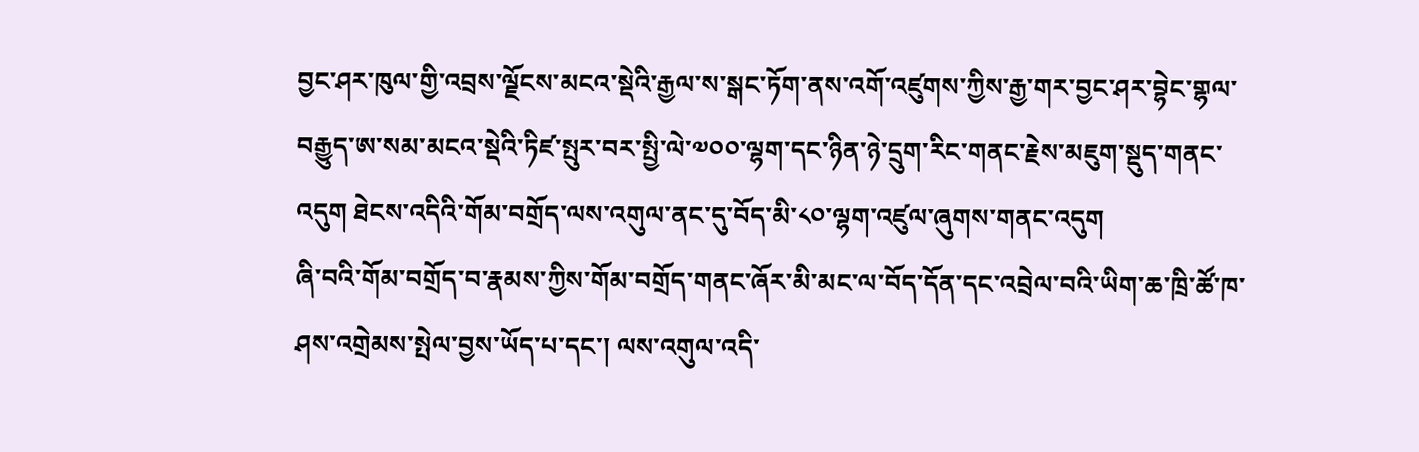བྱང་ཤར་ཁུལ་གྱི་འབྲས་ལྗོངས་མངའ་སྡེའི་རྒྱལ་ས་སྒང་ཏོག་ནས་འགོ་འཛུགས་ཀྱིས་རྒྱ་གར་བྱང་ཤར་བྷེང་གྷལ་བརྒྱུད་ཨ་སམ་མངའ་སྡེའི་ཏིཛ་སྤུར་བར་སྤྱི་ལེ་༧༠༠་ལྷག་དང་ཉིན་ཉེ་དྲུག་རིང་གནང་རྗེས་མཇུག་སྡུད་གནང་འདུག ཐེངས་འདིའི་གོམ་བགྲོད་ལས་འགུལ་ནང་དུ་བོད་མི་༨༠་ལྷག་འཛུལ་ཞུགས་གནང་འདུག
ཞི་བའི་གོམ་བགྲོད་བ་རྣམས་ཀྱིས་གོམ་བགྲོད་གནང་ཞོར་མི་མང་ལ་བོད་དོན་དང་འབྲེལ་བའི་ཡིག་ཆ་ཁྲི་ཚོ་ཁ་ཤས་འགྲེམས་སྤེལ་བྱས་ཡོད་པ་དང་། ལས་འགུལ་འདི་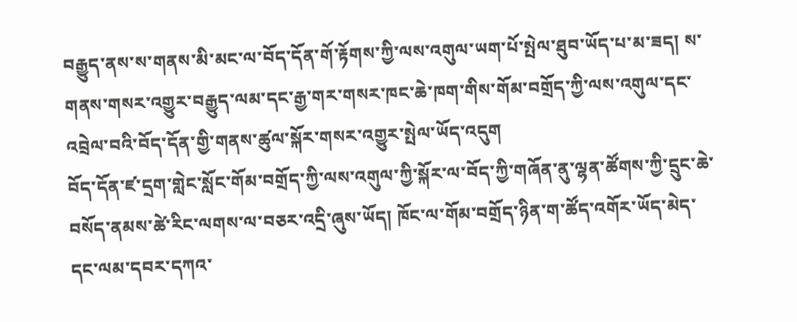བརྒྱུད་ནས་ས་གནས་མི་མང་ལ་བོད་དོན་གོ་རྟོགས་ཀྱི་ལས་འགུལ་ཡག་པོ་སྤེལ་ཐུབ་ཡོད་པ་མ་ཟད། ས་གནས་གསར་འགྱུར་བརྒྱུད་ལམ་དང་རྒྱ་གར་གསར་ཁང་ཆེ་ཁག་གིས་གོམ་བགྲོད་ཀྱི་ལས་འགུལ་དང་འབྲེལ་བའི་བོད་དོན་གྱི་གནས་ཚུལ་སྐོར་གསར་འགྱུར་སྤེལ་ཡོད་འདུག
བོད་དོན་ཛ་དྲག་གླེང་སློང་གོམ་བགྲོད་ཀྱི་ལས་འགུལ་ཀྱི་སྐོར་ལ་བོད་ཀྱི་གཞོན་ནུ་ལྷན་ཚོགས་ཀྱི་དྲུང་ཆེ་བསོད་ནམས་ཚེ་རིང་ལགས་ལ་བཅར་འདྲི་ཞུས་ཡོད། ཁོང་ལ་གོམ་བགྲོད་ཉིན་ག་ཚོད་འགོར་ཡོད་མེད་དང་ལམ་དབར་དཀའ་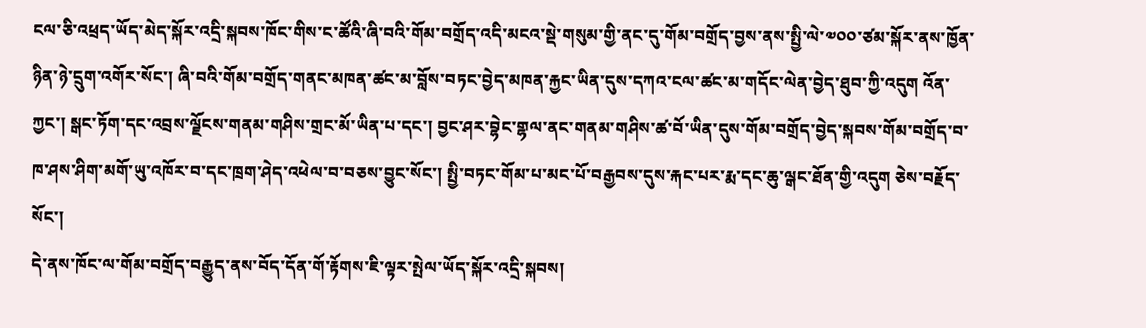ངལ་ཅི་འཕྲད་ཡོད་མེད་སྐོར་འདྲི་སྐབས་ཁོང་གིས་ང་ཚོའི་ཞི་བའི་གོམ་བགྲོད་འདི་མངའ་སྡེ་གསུམ་གྱི་ནང་དུ་གོམ་བགྲོད་བྱས་ནས་སྤྱི་ལེ་༧༠༠་ཙམ་སྐོར་ནས་ཁྱོན་ཉིན་ཉེ་དྲུག་འགོར་སོང་། ཞི་བའི་གོམ་བགྲོད་གནང་མཁན་ཚང་མ་བློས་བཏང་བྱེད་མཁན་རྐྱང་ཡིན་དུས་དཀའ་ངལ་ཚང་མ་གདོང་ལེན་བྱེད་ཐུབ་ཀྱི་འདུག འོན་ཀྱང་། སྒང་ཏོག་དང་འབྲས་ལྗོངས་གནམ་གཤིས་གྲང་མོ་ཡིན་པ་དང་། བྱང་ཤར་བྷེང་གྷལ་ནང་གནམ་གཤིས་ཚ་བོ་ཡིན་དུས་གོམ་བགྲོད་བྱེད་སྐབས་གོམ་བགྲོད་བ་ཁ་ཤས་ཤིག་མགོ་ཡུ་འཁོར་བ་དང་ཁྲག་ཤེད་འཕེལ་བ་བཅས་བྱུང་སོང་། སྤྱི་བཏང་གོམ་པ་མང་པོ་བརྒྱབས་དུས་རྐང་པར་རྨ་དང་ཆུ་ལྒང་ཐོན་གྱི་འདུག ཅེས་བརྗོད་སོང་།
དེ་ནས་ཁོང་ལ་གོམ་བགྲོད་བརྒྱུད་ནས་བོད་དོན་གོ་རྟོགས་ཇི་ལྟར་སྤེལ་ཡོད་སྐོར་འདྲི་སྐབས།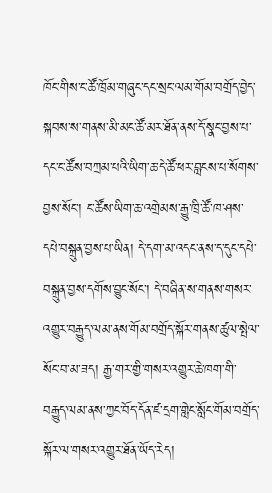ཁོང་གིས་ང་ཚོ་ཁྲོམ་གཞུང་དང་སྲང་ལམ་གོམ་བགྲོད་བྱེད་སྐབས་ས་གནས་མི་མང་ཚོ་མར་ཐོན་ནས་དོ་སྣང་བྱས་པ་དང་ང་ཚོས་བཀྲམ་པའི་ཡིག་ཆ་དེ་ཚོ་ཕར་བླངས་པ་སོགས་བྱས་སོང་། ང་ཚོས་ཡིག་ཆ་འགྲེམས་རྒྱུ་ཁྲི་ཚོ་ཁ་ཤས་དཔེ་བསྐྲུན་བྱས་པ་ཡིན། དེ་དག་མ་འདང་ནས་ད་དུང་དཔེ་བསྐྲུན་བྱས་དགོས་བྱུང་སོང་། དེ་བཞིན་ས་གནས་གསར་འགྱུར་བརྒྱུད་ལམ་ནས་གོམ་བགྲོད་སྐོར་གནས་ཚུལ་སྤེལ་སོང་བ་མ་ཟད། རྒྱ་གར་གྱི་གསར་འགྱུར་ཆེ་ཁག་གི་བརྒྱུད་ལམ་ནས་ཀྱང་བོད་དོན་ཛ་དྲག་གླེང་སློང་གོམ་བགྲོད་སྐོར་ལ་གསར་འགྱུར་ཐོན་ཡོད་རེད།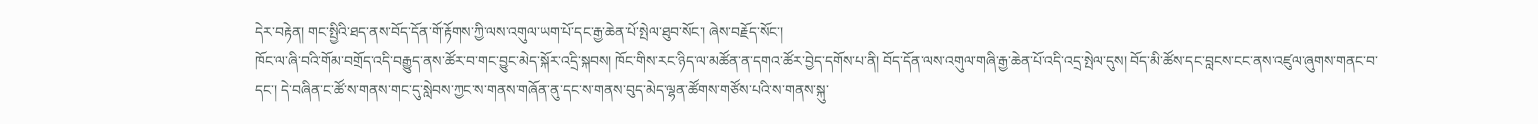དེར་བརྟེན། གང་སྤྱིའི་ཐད་ནས་བོད་དོན་གོ་རྟོགས་ཀྱི་ལས་འགུལ་ཡག་པོ་དང་རྒྱ་ཆེན་པོ་སྤེལ་ཐུབ་སོང་། ཞེས་བརྗོད་སོང་།
ཁོང་ལ་ཞི་བའི་གོམ་བགྲོད་འདི་བརྒྱུད་ནས་ཚོར་བ་གང་བྱུང་མེད་སྐོར་འདྲི་སྐབས། ཁོང་གིས་རང་ཉིད་ལ་མཚོན་ན་དགའ་ཚོར་བྱེད་དགོས་པ་ནི། བོད་དོན་ལས་འགུལ་གཞི་རྒྱ་ཆེན་པོ་འདི་འདྲ་སྤེལ་དུས། བོད་མི་ཚོས་དང་བླངས་ངང་ནས་འཛུལ་ཞུགས་གནང་བ་དང་། དེ་བཞིན་ང་ཚོ་ས་གནས་གང་དུ་སླེབས་ཀྱང་ས་གནས་གཞོན་ནུ་དང་ས་གནས་བུད་མེད་ལྷན་ཚོགས་གཙོས་པའི་ས་གནས་སྐུ་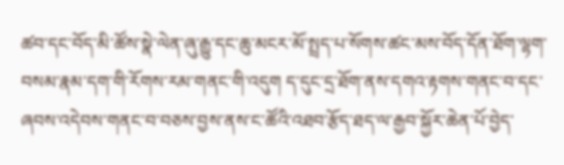ཚབ་དང་བོད་མི་ཚོས་སྣེ་ལེན་ཞུ་རྒྱུ་དང་ཆུ་མངར་མོ་སྤྲད་པ་སོགས་ཚང་མས་བོད་དོན་ཐོག་ལྷག་བསམ་རྣམ་དག་གི་རོགས་རམ་གནང་གི་འདུག ད་དུང་དྲ་ཐོག་ནས་དགའ་རྟགས་གནང་བ་དང་ཞབས་འདེབས་གནང་བ་བཅས་བྱས་ནས་ང་ཚོའི་འཐབ་རྩོད་ཐད་ལ་རྒྱབ་སྐྱོར་ཆེན་པོ་བྱེད་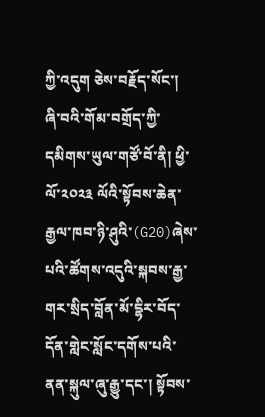ཀྱི་འདུག ཅེས་བརྗོད་སོང་།
ཞི་བའི་གོམ་བགྲོད་ཀྱི་དམིགས་ཡུལ་གཙོ་བོ་ནི། ཕྱི་ལོ་༢༠༢༣ ལོའི་སྟོབས་ཆེན་རྒྱལ་ཁབ་ཉི་ཤུའི་(G20)ཞེས་པའི་ཚོགས་འདུའི་སྐབས་རྒྱ་གར་སྲིད་བློན་མོ་དྷིར་བོད་དོན་གླེང་སློང་དགོས་པའི་ནན་སྐུལ་ཞུ་རྒྱུ་དང་། སྟོབས་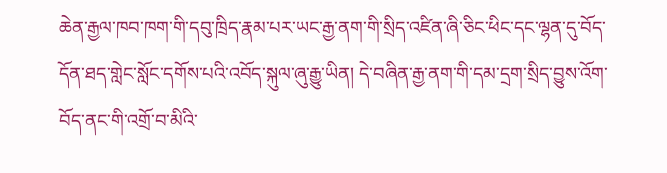ཆེན་རྒྱལ་ཁབ་ཁག་གི་དབུ་ཁྲིད་རྣམ་པར་ཡང་རྒྱ་ནག་གི་སྲིད་འཛིན་ཞི་ཅིང་ཕིང་དང་ལྷན་དུ་བོད་དོན་ཐད་གླེང་སློང་དགོས་པའི་འབོད་སྐུལ་ཞུ་རྒྱུ་ཡིན། དེ་བཞིན་རྒྱ་ནག་གི་དམ་དྲག་སྲིད་བྱུས་འོག་བོད་ནང་གི་འགྲོ་བ་མིའི་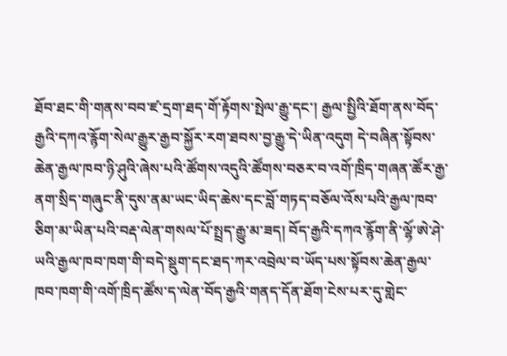ཐོབ་ཐང་གི་གནས་བབ་ཛ་དྲག་ཐད་གོ་རྟོགས་སྤེལ་རྒྱུ་དང་། རྒྱལ་སྤྱིའི་ཐོག་ནས་བོད་རྒྱའི་དཀའ་རྙོག་སེལ་རྒྱུར་རྒྱབ་སྐྱོར་རག་ཐབས་བྱ་རྒྱུ་དེ་ཡིན་འདུག དེ་བཞིན་སྟོབས་ཆེན་རྒྱལ་ཁབ་ཉི་ཤུའི་ཞེས་པའི་ཚོགས་འདུའི་ཚོགས་བཅར་བ་འགོ་ཁྲིད་གཞན་ཚོར་རྒྱ་ནག་སྲིད་གཞུང་ནི་དུས་ནམ་ཡང་ཡིད་ཆེས་དང་བློ་གཏད་བཅོལ་འོས་པའི་རྒྱལ་ཁབ་ཅིག་མ་ཡིན་པའི་བརྡ་ལེན་གསལ་པོ་སྤྲད་རྒྱུ་མ་ཟད། བོད་རྒྱའི་དཀའ་རྙོག་ནི་ལྷོ་ཨེ་ཤེ་ཡའི་རྒྱལ་ཁབ་ཁག་གི་བདེ་སྡུག་དང་ཐད་ཀར་འབྲེལ་བ་ཡོད་པས་སྟོབས་ཆེན་རྒྱལ་ཁབ་ཁག་གི་འགོ་ཁྲིད་ཚོས་ད་ལེན་བོད་རྒྱའི་གནད་དོན་ཐོག་ངེས་པར་དུ་གླེང་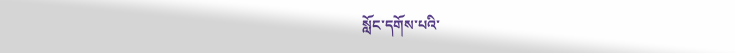སློང་དགོས་པའི་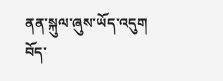ནན་སྐུལ་ཞུས་ཡོད་འདུག
བོད་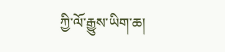ཀྱི་ལོ་རྒྱུས་ཡིག་ཆ།